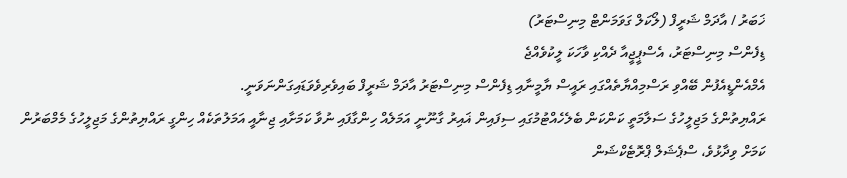ޚަބަރު / އާދަމް ޝަރީފް (ލޯކަލް ގަވަމަންޓް މިނިސްޓަރު)
ޑިފެންސް މިނިސްޓަރު، އެސްޕީޖީއާ ދެއްކި ވާހަކަ ލީކުވެއްޖެ
އެމްއެންޑީއެފުން ބޭއްވި ރަސްމިއްޔާތެއްގައި ރައީސް ޔާމީނާއި ޑިފެންސް މިނިސްޓަރު އާދަމް ޝަރީފް ބައިވެރިވެވަޑައިގަންނަވަނީ.
ރައްޔިތުންގެ މަޖިލީހުގެ ސަލާމަތީ ކަންކަން ބެލެހެއްޓުމުގައި ސިފައިން ޣައިރު ގާނޫނީ އަމަލެއް ހިންގާފައި ނުވާ ކަމަށާއި ޖިނާއީ އަމަލުތަކެއް ހިންގީ ރައްޔިތުންގެ މަޖިލީހުގެ މެމްބަރުން ކަމަށް ވިދާޅުވެ، ސްޕެޝަލް ޕްރޮޓެކްޝަން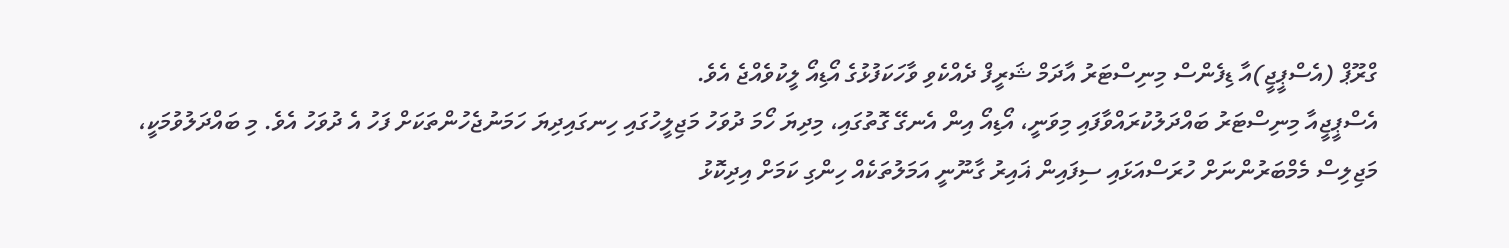ގްރޫޕް (އެސްޕީޖީ)އާ ޑިފެންސް މިނިސްޓަރު އާދަމް ޝަރީފް ދެއްކެވި ވާހަކަފުޅުގެ އޯޑިއޯ ލީކުވެއްޖެ އެވެ.
އެސްޕީޖީއާ މިނިސްޓަރު ބައްދަލުކުރައްވާފައި މިވަނީ، އޯޑިއޯ އިން އެނގޭ ގޮތުގައި، މިދިޔަ ހޯމަ ދުވަހު މަޖިލީހުގައި ހިނގައިދިޔަ ހަމަނުޖެހުންތަކަށް ފަހު އެ ދުވަހު އެވެ. މި ބައްދަލުވުމަކީ، މަޖިލިސް މެމްބަރުންނަށް ހުރަސްއަޅައި ސިފައިން ޣައިރު ގާނޫނީ އަމަލުތަކެއް ހިންގި ކަމަށް އިދިކޮޅު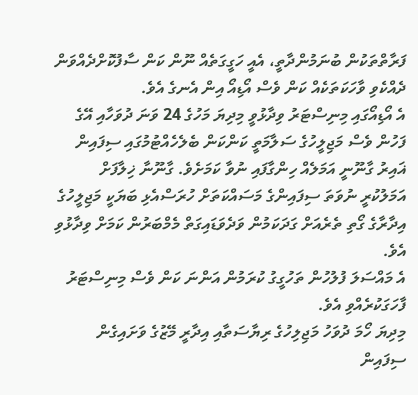ފަރާތްތަކުން ބުނަމުންދާތީ، އެއީ ހަގީގަތެއް ނޫން ކަން ސާފުކޮށްދެއްވަން ދެއްކެވި ވާހަކަތަކެއް ކަން ވެސް އޯޑިއޯ އިން އެނގެ އެވެ.
އެ އޯޑިއޯގައި މިނިސްޓަރު ވިދާޅުވީ މިދިޔަ މަހުގެ 24 ވަނަ ދުވަހާއި އޭގެ ފަހުން ވެސް މަޖިލީހުގެ ސަލާމަތީ ކަންކަން ބެލެހެއްޓުމުގައި ސިފައިން ޣައިރު ގާނޫނީ އަމަލެއް ހިންގާފައި ނުވާ ކަމަށެވެ. ގާނޫނާ ޚިލާފަށް އަމަލުކުރީ ނުވަތަ ސިފައިންގެ މަސައްކަތަށް ހުރަސްއެޅި ބަޔަކީ މަޖިލީހުގެ އިދާރާގެ ގޯތި ތެރެއަށް ގަދަކަމުން ވަދެވަޑައިގަތް މެމްބަރުން ކަމަށް ވިދާޅުވި އެވެ.
އެ މައްސަލަ ފުލުހުން ތަހުގީގު ކުރަމުން އަންނަ ކަން ވެސް މިނިސްޓަރު ފާހަގަކުރެއްވި އެވެ.
މިދިޔަ ހޯމަ ދުވަހު މަޖިލިހުގެ ރިޔާސަތާއި އިދާރީ މޭޒުގެ ވަށައިގެން ސިފައިން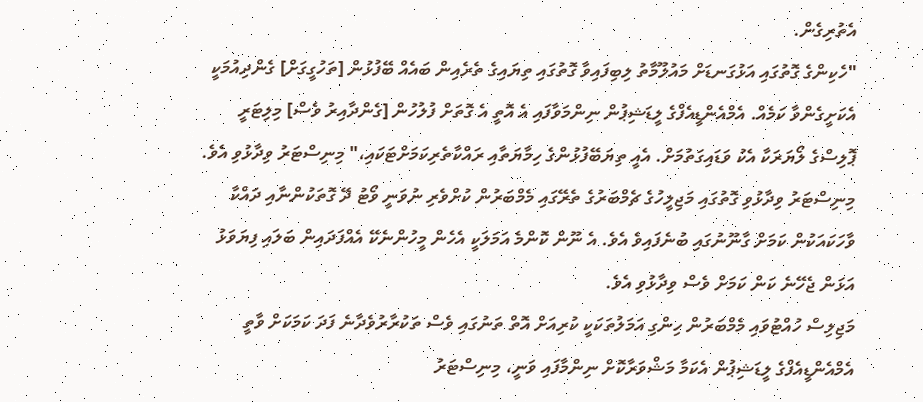އެތުރިގެން.
"ހެކިންގެ ގޮތުގައި އަޅުގަނޑަށް މައުލޫމާތު ލިބިފައިވާ ގޮތުގައި ތިޔައިގެ ތެރެއިން ބައެއް ބޭފުޅުން [ތަހުގީގަށް] ގެންދިއުމަކީ އެކަށީގެންވާ ކަމެއް. އެމްއެންޑީއެފްގެ ލީޑަޝިޕުން ނިންމަވާފައި އެ އޮތީ އެ ގޮތަށް ފުލުހުން [ގެންދާއިރު ވެސް] މިލިޓަރީ ޕޮލިސްގެ ލޯޔަރަކާ އެކު ވަޑައިގަތުމަށް. އެއީ ތިޔަބޭފުޅުންގެ ހިމާޔަތާއި ރައްކާތެރިކަމަށްޓަކައި،" މިނިސްޓަރު ވިދާޅުވި އެވެ.
މިނިސްޓަރު ވިދާޅުވި ގޮތުގައި މަޖިލީހުގެ ޗެމްބަރުގެ ތެރޭގައި މެމްބަރުން ކުށްވެރި ނުވަނީ ވޯޓު ދޭ ގޮތަކުންނާއި ދައްކާ ވާހަކައަކުން ކަމަށް ގާނޫނުގައި ބުނެފައިވެ އެވެ. އެ ނޫން ކޮންމެ އަމަލަކީ އެހެން މީހުންނެކޭ އެއްފަދައިން ބަލައި ފިޔަވަޅު އަޅަން ޖެހޭނެ ކަން ކަމަށް ވެސް ވިދާޅުވި އެވެ.
މަޖިލިސް ހުއްޓުވައި މެމްބަރުން ހިންގި އަމަލުތަކަކީ ކުރިއަށް އޮތް ތަނުގައި ވެސް ތަކުރާރުވެދާނެ ފަދަ ކަމަކަށް ވާތީ އެމްއެންޑީއެފްގެ ލީޑަޝިޕުން އެކަމާ މަޝްވަރާކޮށް ނިންމާފައި ވަނީ، މިނިސްޓަރު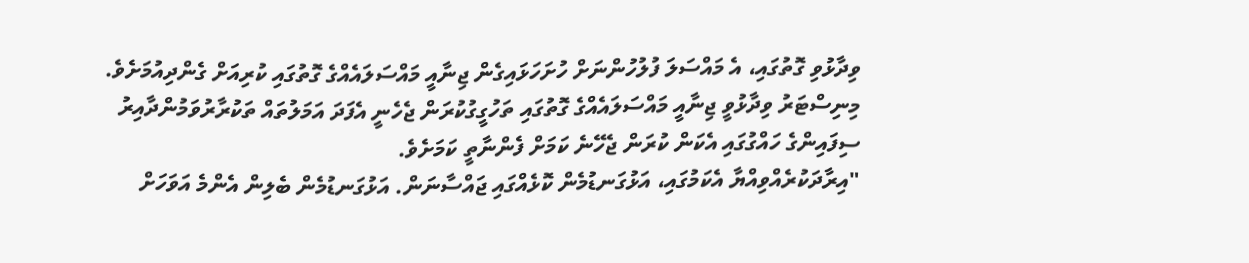ވިދާޅުވި ގޮތުގައި، އެ މައްސަލަ ފުލުހުންނަށް ހުށަހަޅައިގެން ޖިނާއީ މައްސަލައެއްގެ ގޮތުގައި ކުރިއަށް ގެންދިއުމަށެވެ.
މިނިސްޓަރު ވިދާޅުވީ ޖިނާއީ މައްސަލައެއްގެ ގޮތުގައި ތަހުގީގުކުރަން ޖެހެނީ އެފަދަ އަމަލުތައް ތަކުރާރުވަމުންދާއިރު ސިފައިންގެ ހައްގުގައި އެކަން ކުރަން ޖެހޭނެ ކަމަށް ފެންނާތީ ކަމަށެވެ.
"އިރާދަކުރެއްވިއްޔާ އެކަމުގައި، އަޅުގަނޑުމެން ކޮޅެއްގައި ޖައްސާނަން. އަޅުގަނޑުމެން ބެލިން އެންމެ އަވަހަށް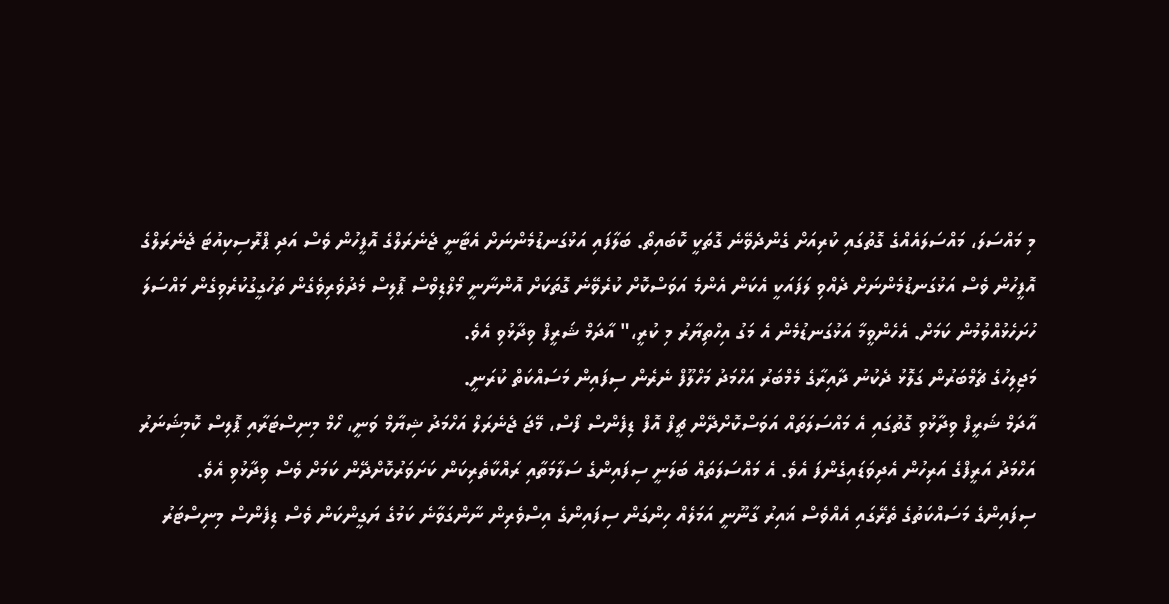މި މައްސަލަ، މައްސަލައެއްގެ ގޮތުގައި ކުރިއަށް ގެންދެވޭނެ ގޮތަކީ ކޮބައިތޯ. ބަލާފައި އަޅުގަނޑުމެންނަށް އެޓާނީ ޖެނެރަލްގެ އޮފީހުން ވެސް އަދި ޕްރޮސިކިއުޓަ ޖެނެރަލްގެ އޮފީހުން ވެސް އަޅުގަނޑުމެންނަށް ދެއްވި ލަފައަކީ އެކަން އެންމެ އަވަސްކޮށް ކުރެވޭނެ ގޮތަކަށް އޮންނާނީ މޯލްޑިވްސް ޕޮލިސް މެދުވެރިވެގެން ތަހުގީގުކުރެވިގެން މައްސަލަ ހުށަހެޅުއްވުމުން ކަމަށް. އެހެންވީމާ އަޅުގަނޑުމެން އެ މަގު އިހްތިޔާރު މި ކުރީ،" އާދަމް ޝަރީފް ވިދާޅުވި އެވެ.
މަޖިލިހުގެ ޗެމްބަރުން ގަލޮޅު ދެކުނު ދާއިރާގެ މެމްބަރު އަހްމަދު މަހްލޫފް ނެރެން ސިފައިން މަސައްކަތް ކުރަނީ.
އާދަމް ޝަރީފް ވިދާޅުވި ގޮތުގައި އެ މައްސަލަތައް އަވަސްކޮށްދޭން ޗީފް އޮފް ޑިފެންސް ފޯސް، މޭޖަ ޖެނެރަލް އަހްމަދު ޝިޔާމް ވަނީ، ހޯމް މިނިސްޓަރާއި ޕޮލިސް ކޮމިޝަނަރު އަހްމަދު އަރީފްގެ އަރިހުން އެދިވަޑައިގެންފަ އެވެ. އެ މައްސަލަތައް ބަލަނީ ސިފައިންގެ ސަލާމަތާއި ރައްކާތެރިކަން ކަށަވަރުކޮށްދޭން ކަމަށް ވެސް ވިދާޅުވި އެވެ.
ސިފައިންގެ މަސައްކަތުގެ ތެރޭގައި އެއްވެސް ޣައިރު ގާނޫނީ އަމަލެއް ހިންގަން ސިފައިންގެ އިސްވެރިން ނާންގަވާނެ ކަމުގެ ޔަގީންކަން ވެސް ޑިފެންސް މިނިސްޓަރު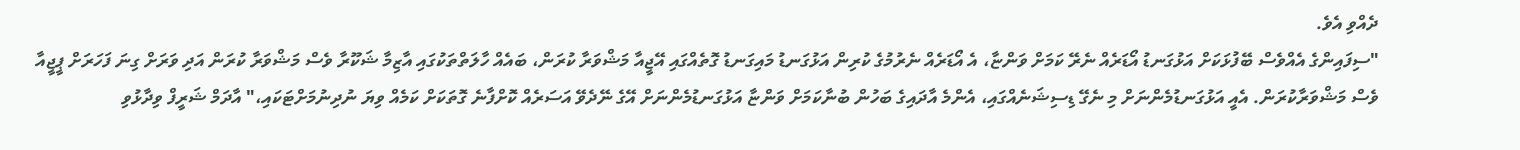ދެއްވި އެވެ.
"ސިފައިންގެ އެއްވެސް ބޭފުޅަކަށް އަޅުގަނޑު އޯޑަރެއް ނެރޭ ކަމަށް ވަންޏާ، އެ އޯޑަރެއް ނެރުމުގެ ކުރިން އަޅުގަނޑު މައިގަނޑު ގޮތެއްގައި އޭޖީއާ މަޝްވަރާ ކުރަން، ބައެއް ހާލަތްތަކުގައި އާޒިމާ ޝަކޫރާ ވެސް މަޝްވަރާ ކުރަން އަދި ވަރަށް ގިނަ ފަހަރަށް ޕީޖީއާ ވެސް މަޝްވަރާކުރަން. އެއީ އަޅުގަނޑުމެންނަށް މި ނެގޭ ޑިސިޝަނެއްގައި، އެންމެ އާދައިގެ ބަހުން ބުނާކަމަށް ވަންޏާ އަޅުގަނޑުމެންނަށް އޭގެ ނޭދެވޭ އަސަރެއް ކޮށްފާނެ ގޮތަކަށް ކަމެއް ވިޔަ ނުދިނުމަށްޓަކައި،" އާދަމް ޝަރީފް ވިދާޅުވި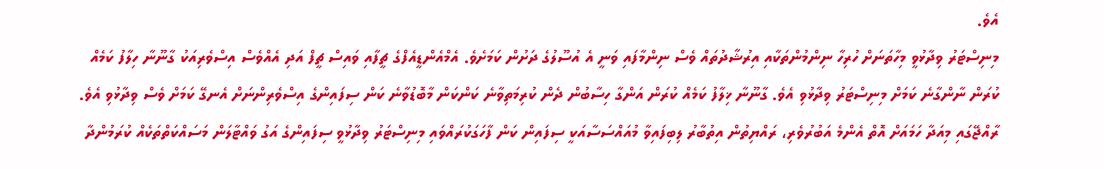އެވެ.
މިނިސްޓަރު ވިދާޅުވީ މިހާތަނަށް ހުރިހާ ނިންމުންތަކާއި އިރުޝާދުތައް ވެސް ނިންމާފައި ވަނީ އެ އުސޫލުގެ ދަށުން ކަމަށެވެ. އެމްއެންޑީއެފްގެ ޗީފާއި ވައިސް ޗީފް އަދި އެއްވެސް އިސްވެރިއަކު ގާނޫނާ ހިލާފު ކަމެއް ކުރަން ނާންގާނެ ކަމަށް މިނިސްޓަރު ވިދާޅުވި އެވެ. ގާނޫނާ ޚިލާފު ކަމެއް ކުރަން އަންގާ ހިސާބުން ދެން ކުރިމަތިވާނެ ކަންކަން މާބޮޑުވާނެ ކަން ސިފައިންގެ އިސްވެރިންނަށް އެނގޭ ކަމަށް ވެސް ވިދާޅުވި އެވެ.
ރާއްޖޭގައި މިއަދާ ހަމައަށް އޮތް އެންމެ އަބުރުވެރި، ރައްޔިތުން އިތުބާރު ލިބިފައިވާ މުއައްސަސާއަކީ ސިފައިން ކަން ފާހަގަކުރައްވައި މިނިސްޓަރު ވިދާޅުވީ ސިފައިންގެ އަގު ވައްޓާލަން މަސައްކަތްތަކެއް ކުރަމުންދާ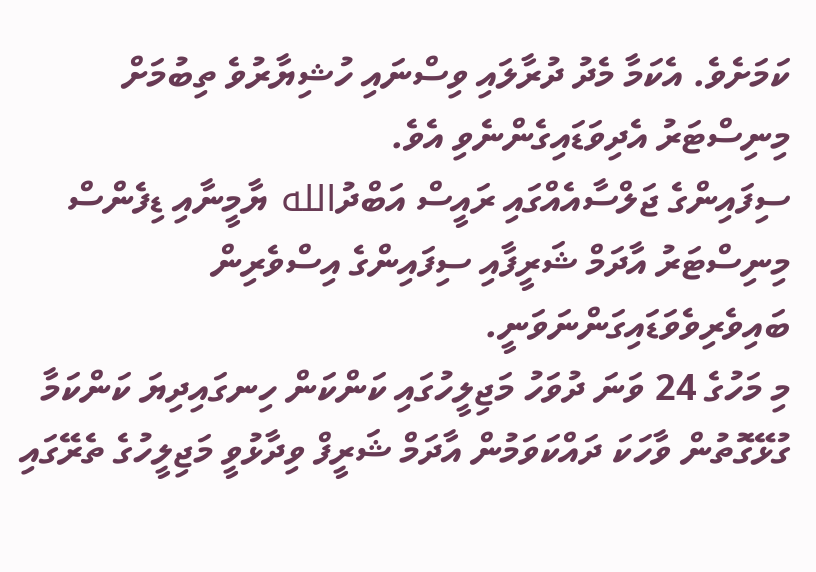ކަމަށެވެ. އެކަމާ މެދު ދުރާލައި ވިސްނައި ހުޝިޔާރުވެ ތިބުމަށް މިނިސްޓަރު އެދިވަޑައިގެންނެވި އެވެ.
ސިފައިންގެ ޖަލްސާއެއްގައި ރައީސް އަބްދުالله ޔާމީނާއި ޑިފެންސް މިނިސްޓަރު އާދަމް ޝަރީފާއި ސިފައިންގެ އިސްވެރިން ބައިވެރިވެވަޑައިގަންނަވަނީ.
މި މަހުގެ 24 ވަނަ ދުވަހު މަޖިލީހުގައި ކަންކަން ހިނގައިދިޔަ ކަންކަމާ ގުޅޭގޮތުން ވާހަކަ ދައްކަވަމުން އާދަމް ޝަރީފް ވިދާޅުވީ މަޖިލީހުގެ ތެރޭގައި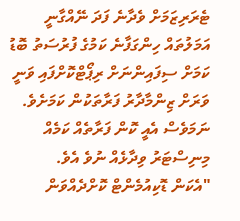ޓެރަރިޒަމަށް ވެދާނެ ފަދަ ނޭއްގާނީ އަމަލުތައް ހިންގަފާނެ ކަމުގެ ފުރުސަތު ބޮޑު ކަމަށް ސިފައިންނަށް ރިޕޯޓްކޮށްފައި ވަނީ ވަރަށް ޒިންމާދާރު ފަރާތަކުން ކަމަށެވެ. ނަމަވެސް އެއީ ކޮން ފަރާތެއް ކަމެއް މިނިސްޓަރު ވިދާޅެއް ނުވެ އެވެ.
"އެކަން ޑޮކިއުމެންޓް ކޮށްދެއްވަން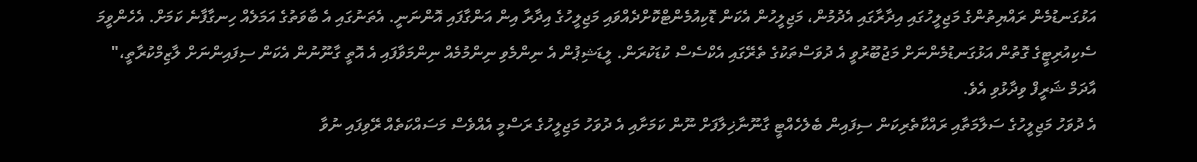އަޅުގަނޑުމެން ރައްޔިތުންގެ މަޖިލީހުގައި އިދާރާގައި އެދުމުން، މަޖިލީހުން އެކަން ޑޮކިއުމެންޓްކޮށްދެއްވައި މަޖިލީހުގެ އިދާރާ އިން އަންގާފައި އޮންނަނީ. އެތަނުގައި އެ ބާވަތުގެ އަމަލެއް ހިނގާފާނެ ކަމަށް. އެހެންވީމަ ސެކިއުރިޓީގެ ގޮތުން އަޅުގަނޑުމެންނަށް މަޖުބޫރުވީ އެ ދުވަސްތަކުގެ ތެރޭގައި އެކްސެސް ކުޑަކުރަން. ލީޑަޝިޕުން އެ ނިންމެވި ނިންމުމެއް ނިންމަވާފައި އެ އޮތީ ގާނޫނުން އެކަން ސިފައިންނަށް ލާޒިމްކުރާތީ،" އާދަމް ޝަރީފް ވިދާޅުވި އެވެ.
އެ ދުވަހު މަޖިލީހުގެ ސަލާމަތާއި ރައްކާތެރިކަން ސިފައިން ބެލެހެއްޓީ ގާނޫނާޚިލާފަށް ނޫން ކަމަށާއި އެ ދުވަހު މަޖިލީހުގެ ރަސްމީ އެއްވެސް މަސައްކަތެއް ރޭވިފައި ނުވާ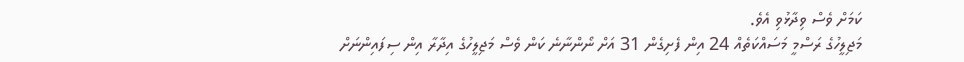ކަމަށް ވެސް ވިދާޅުވި އެވެ.
މަޖިލީހުގެ ރަސްމީ މަސައްކަތެއް 24 އިން ފެށިގެން 31 އަށް ނޯންނާނެ ކަން ވެސް މަޖިލީހުގެ އިދާރާ އިން ސިފައިންނަށް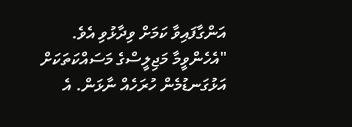އަންގާފައިވާ ކަމަށް ވިދާޅުވި އެވެ.
"އެހެންވީމާ މަޖިލީސްގެ މަސައްކަތަކަށް އަޅުގަނޑުމެން ހުރަހެއް ނާޅަން. އެ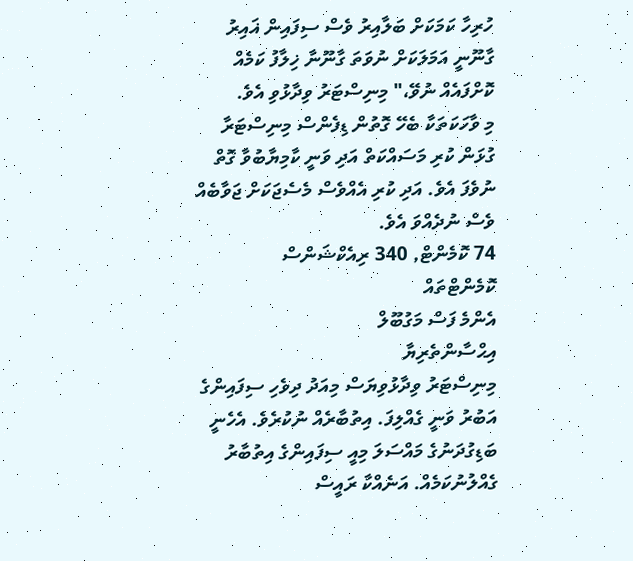ހުރިހާ ކަމަކަށް ބަލާއިރު ވެސް ސިފައިން ޣައިރު ގާނޫނީ އަމަލަކަށް ނުވަތަ ގާނޫނާ ޚިލާފު ކަމެއް ކޮށްފައެއް ނުވޭ،" މިނިސްޓަރު ވިދާޅުވި އެވެ.
މި ވާހަކަތަކާ ބެހޭ ގޮތުން ޑިފެންސް މިނިސްޓަރާ ގުޅަން ކުރި މަސައްކަތް އަދި ވަނީ ކާމިޔާބުވާ ގޮތް ނުވެފަ އެވެ. އަދި ކުރި އެއްވެސް މެސެޖަކަށް ޖަވާބެއް ވެސް ނުދެއްވަ އެވެ.
74 ކޮމެންޓް, 340 ރިއެކްޝަންސް
ކޮމެންޓްތައް
އެންމެ ފަސް މަގުބޫލް
އިޙްސާންތެރިޔާ
މިނިސްޓަރު ވިދާޅުވިޔަސް މިއަދު ދިވެހި ސިފައިންގެ އަބުރު ވަނީ ގެއްލިފަ. އިތުބާރެއް ނުކުރެވެ. އެހެނީ ބަޑިގުދަނުގެ މައްސަލަ މިއީ ސިފައިންގެ އިތުބާރު ގެއްލުނުކަމެއް. އަނެއްކާ ރައީސް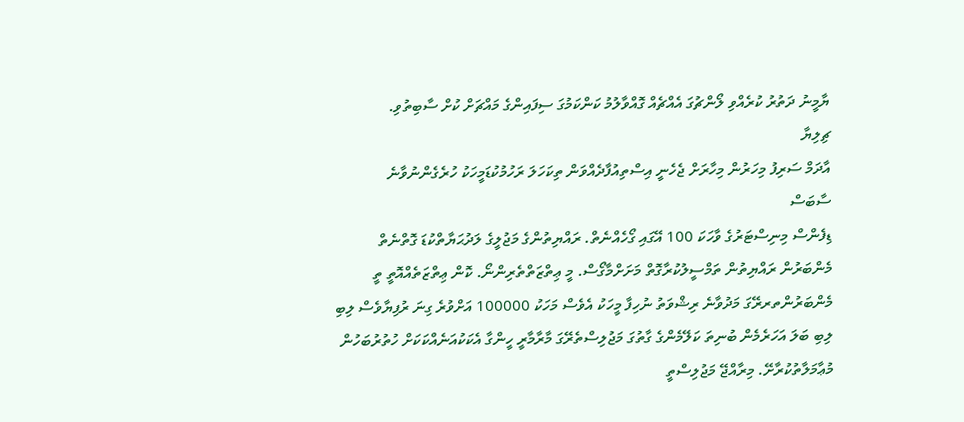ޔާމީނު ދަތުރު ކުރެއްވި ލޯންޗުގަ އެއްޗެއް ގޮއްވާލުމު ކަންކަމުގަ ސިފައިންގެ މައްޗަށް ކުށް ސާބިތުވި.
ޗިލިޔާ
އާދަމް ސަރިފު މިހަރުން މިހާރަށް ޖެހެނީ އިސްތިއުފާދެއްވަން ތިކަހަލަ ރަހުމުކުޑަމީހަކު ހުރެގެންނުވާނެ
ސާބަސް
ޑިފެންސް މިނިސްޓަރުގެ ވާހަކަ 100 އޭގައި ގޯހެއްނެތް. ރައްޔިތުންގެ މަޖުލީގެ ލަދުޙަޔާތްކުޑަ ގޮތްނެތް މެންބަރުން ރައްޔިތުން ތަމްސީލުކުރާގޮތް މަށަށްމާގޯސް. މީ ޢިތްޒަތްތެރިންނޯ. ކޮން ޢިތްޒަތެއްއޮތީ ތީ މެންބަރުންތރރޭގަ މަދުވާނެ ރިޝްވަތު ނުހިފާ މީހަކު އެވެސް މަހަކު 100000 އަށްވުރެ ގިނަ ރުފިޔާވެސް ލިބި ލިބި ބަލަ އަހަރެމެން ބުނިތަ ކަލޭމެންގެ ގާތުގަ މަޖުލިސްތެރޭގަ މާރާމާރީ ހީންގާ އެކަކުއަނެއްކަކަށް ހުތުރުބަހުން މުޢާމަލާތުކުރާށޭ. މިރާއްޖޭ މަޖުލިސްތީ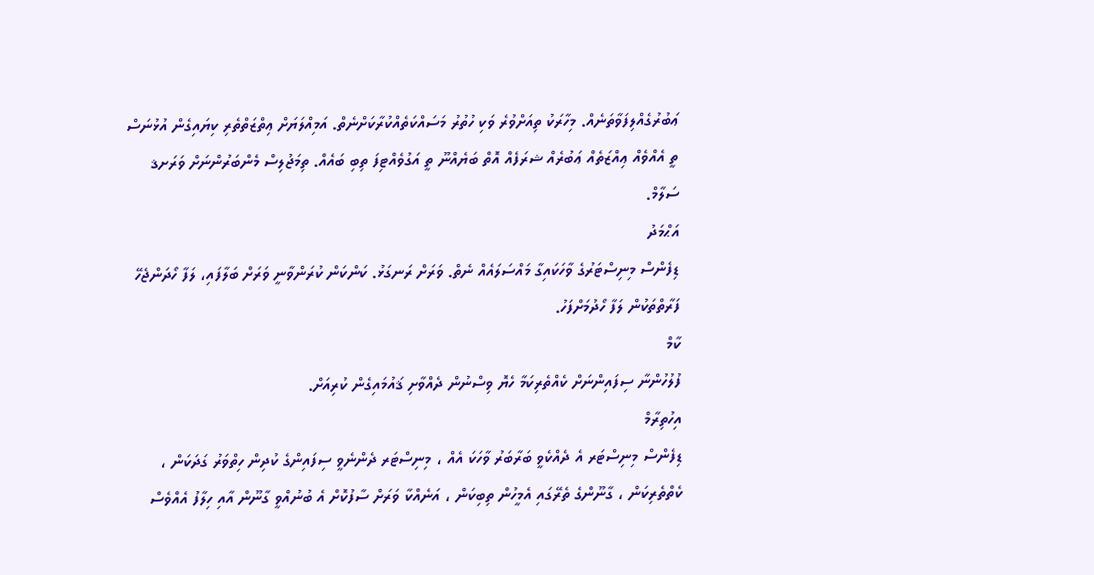ޢަބުރުގެއްލިފަވާތަނެއް. މިހާރަކު ތިއަށްވުރެ ވަކި ހުތުރު މަސައްކަތެއްކުރާކަށްނެތް. އަމިއްލަޔަށް ޢިތްޒަތްތެރި ކިޔައިގެން އުޅުނަސް ތީ އެއްވެއް ޢިއްޒަތެއް ޢަބުރެއް ޝރަފެއް އޮތް ބަޔެއްނޫ ތީ އަގުވެއްޓިފަ ތިބި ބައެއް. ތިމަޖުލިސް މެންބަރުންނަށް ވަރަށޤ ސަލާމް.
އަޙްމަދު
ޑިފެންސް މިނިސްޓަރުގެ ވާހަކައިގާ މައްސަލައެއް ނެތް. ވަރަށް ރަނގަޅު. ކަންކަން ކުރަންވާނީ ވަރަށް ބަލާފައި، ލަފާ ހޯދަންޖެހޭ ފަރާތްތަކުން ލަފާ ހޯދުމަށްފަހު.
ކާމް
ފުލުހުންނާ ސިފައިންނަށް ކެއްތެރިކަމާ ހެޔޮ ވިސްނުން ދެއްވާށި ޤައުމައިގެން ކުރިއަށް.
އިހުތިރާމް
ޑިފެންސް މިނިސްޓަރ އެ ދެއްކެވީ ބަރާބަރު ވާހަކަ އެއް ، މިނިސްޓަރ ދެންނެވީ ސިފައިންގެ ކުދިން ހިތްވަރު ގަދަކަން ، ކެތްތެރިކަން ، ގާނޫންގެ ތެރޭގައި އެމީހުން ތިބިކަން ، އަނެއްކާ ވަރަށް ސާފުކޮށް އެ ބުނުއްވީ ގާނޫން އާއި ހިލާފު އެއްވެސް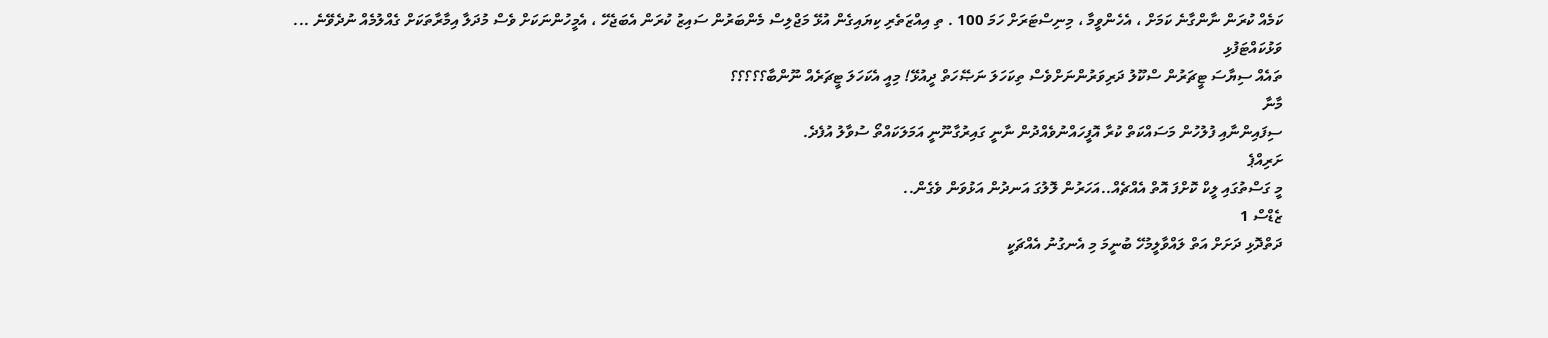ކަމެއް ކުރަން ނާންގާނެ ކަމަށް ، އެހެންވީމާ ، މިނިސްޓަރަށް ހަމަ 100 . ތި އިއްޒަތެރި ކިޔައިގެން އުޅޭ މަޖްލިސް މެންބަރުން ސައިޒު ކުރަން އެބަޖެހޭ ، އެމީހުންނަކަށް ވެސް މުދަލާ އިމާރާތަކަށް ގެއްލުމެއް ނުދެވޭނެ ...
ވަޅުކައްޓަފުޅި
ތައެއް ސިޔާސަ ޓީޗަރުން ސްކޫލު ދަރިވަރުންނަށްވެސް ތިކަހަލަ ނަޞޭހަތް ދީއުޅޭ! މިއީ އެކަހަލަ ޓީޗަރެއް ނޫންބާ؟؟؟؟؟
މާނާ
ސިފައިންނާއި ފުލުހުން މަސައްކަތް ކުރާ އޮފީހައްނުވެއްދުން ނާނީ ގައިރުގާނޫނީ އަމަލަކައްތޯ ސުވާލު އުފެދެ.
ށަރިއްޕެ
މީ ގަސްތުގައި ލީކް ކޮށްފަ އޮތް އެއްޗެއް..އަހަރުން ލޮލުގަ އަނދުން އަޅުވަން ވެގެން..
ޒެޑްސް 1
ދަތްދޮޅި ދަށަށް އަތް ލައްވާލީމުހޭ ބުނީމަ މި އެނގުނު އެއްޗަކީ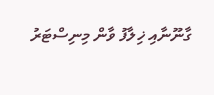ގާނޫނާއި ޚިލާފު ވާން މިނިސްޓަރު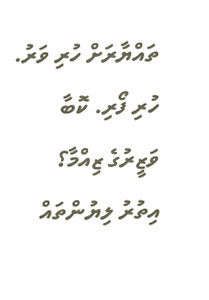ތައްޔާރަށް ހުރި ވަރު. ހުރި ފޯރި. ކޮބާ ވަޒީރުގެ ޒިއްމާ؟
އިތުރު ލިޔުންތައް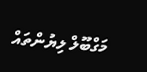މަގްބޫލް ލިޔުންތައް